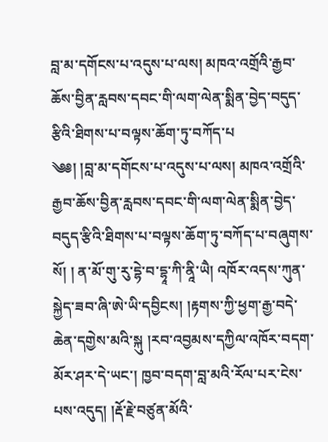བླ་མ་དགོངས་པ་འདུས་པ་ལས། མཁའ་འགྲོའི་རྒྱབ་ཆོས་བྱིན་རླབས་དབང་གི་ལག་ལེན་སྨིན་བྱེད་བདུད་རྩིའི་ཐིགས་པ་བལྟས་ཆོག་ཏུ་བཀོད་པ
༄༅། །བླ་མ་དགོངས་པ་འདུས་པ་ལས། མཁའ་འགྲོའི་རྒྱབ་ཆོས་བྱིན་རླབས་དབང་གི་ལག་ལེན་སྨིན་བྱེད་བདུད་རྩིའི་ཐིགས་པ་བལྟས་ཆོག་ཏུ་བཀོད་པ་བཞུགས་སོ། ། ན་མོ་གུ་རུ་དྷེ་བ་དྷཱ་ཀི་ནཱི་ཡཻ། འཁོར་འདས་ཀུན་སྐྱེད་ཟབ་ཞི་ཨེ་ཡི་དབྱིངས། །རྟགས་ཀྱི་ཕྱག་རྒྱ་བདེ་ཆེན་དགྱེས་མའི་སྐུ །རབ་འབྱམས་དཀྱིལ་འཁོར་བདག་མོར་ཤར་དེ་ཡང་། ཁྱབ་བདག་བླ་མའི་རོལ་པར་ངེས་པས་འདུད། །རྡོ་རྗེ་བཙུན་མོའི་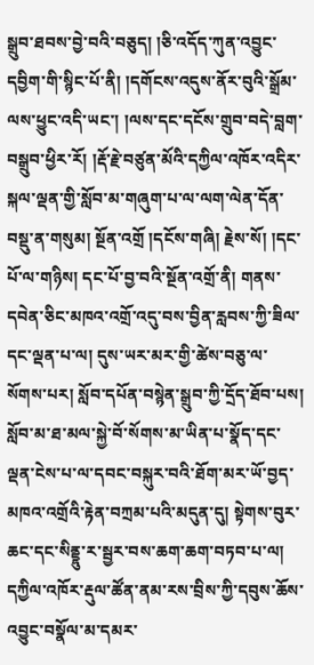སྒྲུབ་ཐབས་བྱེ་བའི་བཅུད། །ཅི་འདོད་ཀུན་འབྱུང་དབྱིག་གི་སྙིང་པོ་ནི། །དགོངས་འདུས་ནོར་བུའི་སྒྲོམ་ལས་ཕྱུང་འདི་ཡང་། །ལས་དང་དངོས་གྲུབ་བདེ་བླག་བསྒྲུབ་ཕྱིར་རོ། །རྡོ་རྗེ་བཙུན་མོའི་དཀྱིལ་འཁོར་འདིར་སྐལ་ལྡན་གྱི་སློབ་མ་གཞུག་པ་ལ་ལག་ལེན་དོན་བསྡུ་ན་གསུམ། སྔོན་འགྲོ །དངོས་གཞི། རྗེས་སོ། །དང་པོ་ལ་གཉིས། དང་པོ་བྱ་བའི་སྔོན་འགྲོ་ནི། གནས་དབེན་ཅིང་མཁའ་འགྲོ་འདུ་བས་བྱིན་རླབས་ཀྱི་ཟིལ་དང་ལྡན་པ་ལ། དུས་ཡར་མར་གྱི་ཚེས་བཅུ་ལ་སོགས་པར། སློབ་དཔོན་བསྙེན་སྒྲུབ་ཀྱི་དྲོད་ཐོབ་པས། སློབ་མ་ཐ་མལ་སྐྱེ་བོ་སོགས་མ་ཡིན་པ་སྣོད་དང་ལྡན་ངེས་པ་ལ་དབང་བསྐུར་བའི་ཐོག་མར་ཡོ་བྱད་མཁའ་འགྲོའི་རྟེན་བཀྲམ་པའི་མདུན་དུ། སྟེགས་བུར་ཆང་དང་སིནྡྷུ་ར་སྦྱར་བས་ཆག་ཆག་བཏབ་པ་ལ། དཀྱིལ་འཁོར་རྡུལ་ཚོན་ནམ་རས་བྲིས་ཀྱི་དབུས་ཆོས་འབྱུང་བསྣོལ་མ་དམར་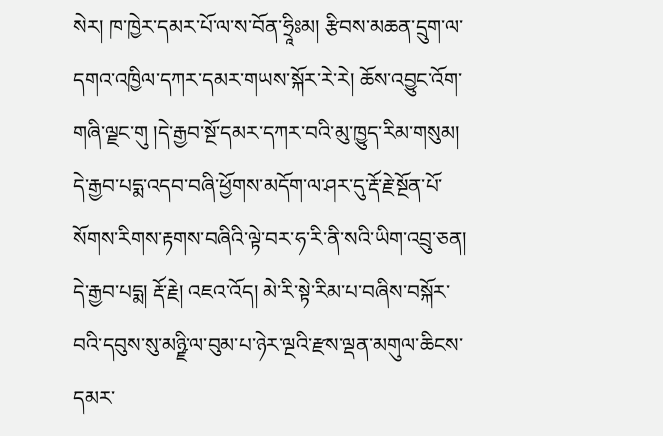སེར། ཁ་ཁྱེར་དམར་པོ་ལ་ས་བོན་ཧྲཱིཿམ། རྩིབས་མཆན་དྲུག་ལ་དགའ་འཁྱིལ་དཀར་དམར་གཡས་སྐོར་རེ་རེ། ཆོས་འབྱུང་འོག་གཞི་ལྗང་གུ །དེ་རྒྱབ་སྔོ་དམར་དཀར་བའི་མུ་ཁྱུད་རིམ་གསུམ། དེ་རྒྱབ་པདྨ་འདབ་བཞི་ཕྱོགས་མདོག་ལ་ཤར་དུ་རྡོ་རྗེ་སྔོན་པོ་སོགས་རིགས་རྟགས་བཞིའི་ལྟེ་བར་ཧ་རི་ནི་སའི་ཡིག་འབྲུ་ཅན། དེ་རྒྱབ་པདྨ། རྡོ་རྗེ། འཇའ་འོད། མེ་རི་སྟེ་རིམ་པ་བཞིས་བསྐོར་བའི་དབུས་སུ་མཉྫི་ལ་བུམ་པ་ཉེར་ལྔའི་རྫས་ལྡན་མགུལ་ཆིངས་དམར་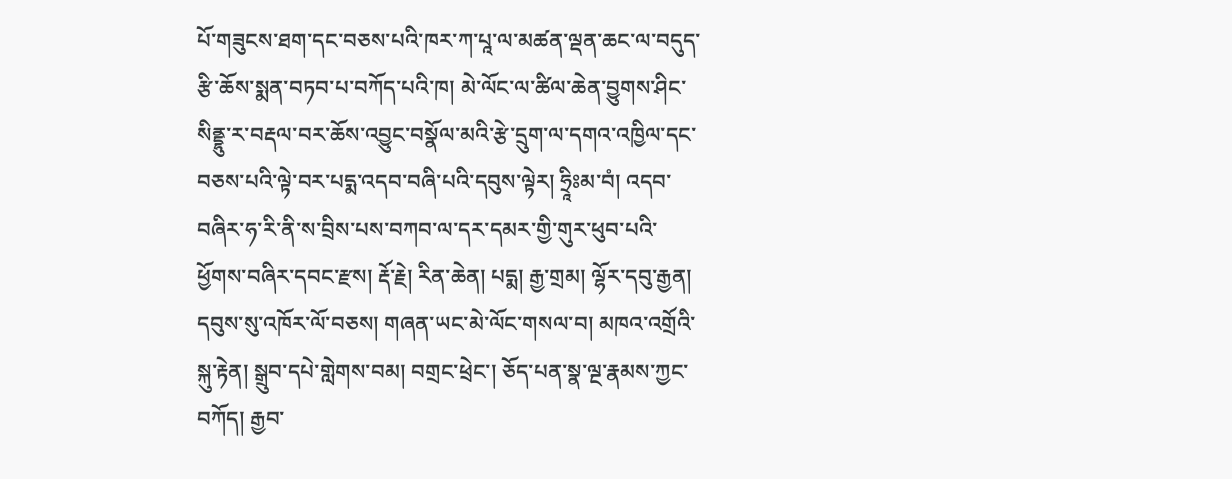པོ་གཟུངས་ཐག་དང་བཅས་པའི་ཁར་ཀ་པཱ་ལ་མཚན་ལྡན་ཆང་ལ་བདུད་རྩི་ཆོས་སྨན་བཏབ་པ་བཀོད་པའི་ཁ། མེ་ལོང་ལ་ཚིལ་ཆེན་བྱུགས་ཤིང་སིནྡྷུ་ར་བརྡལ་བར་ཆོས་འབྱུང་བསྣོལ་མའི་རྩེ་དྲུག་ལ་དགའ་འཁྱིལ་དང་བཅས་པའི་ལྟེ་བར་པདྨ་འདབ་བཞི་པའི་དབུས་ལྟེར། ཧྲཱིཿམ་བཾ། འདབ་བཞིར་ཧ་རི་ནི་ས་བྲིས་པས་བཀབ་ལ་དར་དམར་གྱི་གུར་ཕུབ་པའི་ཕྱོགས་བཞིར་དབང་རྫས། རྡོ་རྗེ། རིན་ཆེན། པདྨ། རྒྱ་གྲམ། ལྷོར་དབུ་རྒྱན། དབུས་སུ་འཁོར་ལོ་བཅས། གཞན་ཡང་མེ་ལོང་གསལ་བ། མཁའ་འགྲོའི་སྐུ་རྟེན། སྒྲུབ་དཔེ་གླེགས་བམ། བགྲང་ཕྲེང་། ཅོད་པན་སྣ་ལྔ་རྣམས་ཀྱང་བཀོད། རྒྱབ་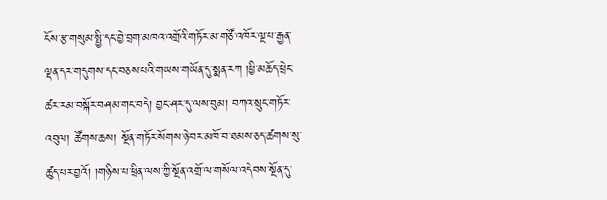ངོས་རྩ་གསུམ་སྤྱི་དང་བྱེ་བྲག་མཁའ་འགྲོའི་གཏོར་མ་གཙོ་འཁོར་ལྔ་པ་རྒྱན་ལྡན་དར་གདུགས་དང་བཅས་པའི་གཡས་གཡོན་དུ་སྨན་རཀ །ཕྱི་མཆོད་ཕྲེང་ཚར་རམ་བསྐོར་བཤམ་གང་བདེ། བྱང་ཤར་དུ་ལས་བུམ། བཀའ་སྲུང་གཏོར་འབུལ། ཚོགས་ཆས། སྔོན་གཏོར་སོགས་ཉེ་བར་མཁོ་བ་ཐམས་ཅད་ཚགས་སུ་ཚུད་པར་བྱའོ། །གཉིས་པ་ཕྲིན་ལས་ཀྱི་སྔོན་འགྲོ་ལ་གསོལ་འདེབས་སྔོན་དུ་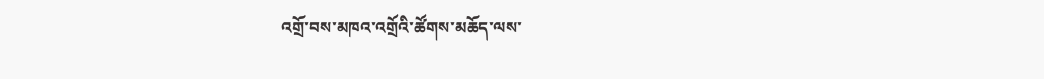འགྲོ་བས་མཁའ་འགྲོའི་ཚོགས་མཆོད་ལས་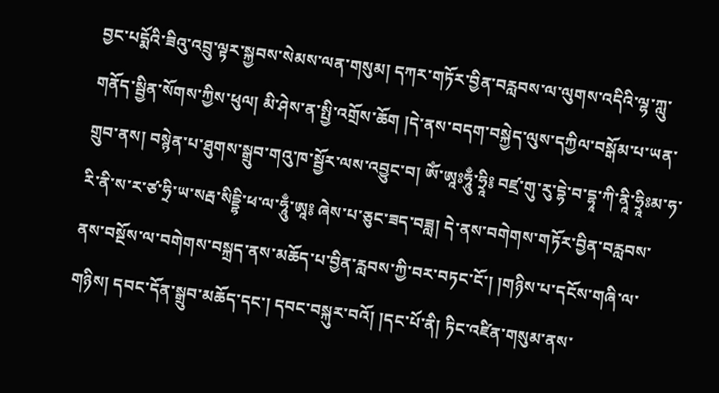བྱང་པདྨོའི་ཟིའུ་འབྲུ་ལྟར་སྐྱབས་སེམས་ལན་གསུམ། དཀར་གཏོར་བྱིན་བརླབས་ལ་ལུགས་འདིའི་ལྷ་ཀླུ་གནོད་སྦྱིན་སོགས་ཀྱིས་ཕུལ། མི་ཤེས་ན་སྤྱི་འགྲོས་ཆོག །དེ་ནས་བདག་བསྐྱེད་ལུས་དཀྱིལ་བསྒོམ་པ་ཡན་གྲུབ་ནས། བསྙེན་པ་ཐུགས་སྒྲུབ་གའུ་ཁ་སྦྱོར་ལས་འབྱུང་བ། ཨོཾ་ཨཱཿཧཱུྃ་ཧྲཱི༔ བཛྲ་གུ་རུ་དྷེ་བ་དྷཱ་ཀི་ནཱི་ཧྲཱིཿམ་ཧ་རི་ནི་ས་ར་ཙ་ཧྲི་ཡ་སརྦ་སིདྡྷི་ཕ་ལ་ཧཱུྃ་ཨཱ༔ ཞེས་པ་ཅུང་ཟད་བཟླ། དེ་ནས་བགེགས་གཏོར་བྱིན་བརླབས་ནས་བསྔོས་ལ་བགེགས་བསྐྲད་ནས་མཆོད་པ་བྱིན་རླབས་ཀྱི་བར་བཏང་ངོ་། །གཉིས་པ་དངོས་གཞི་ལ་གཉིས། དབང་དོན་སྒྲུབ་མཆོད་དང་། དབང་བསྐུར་བའོ། །དང་པོ་ནི། ཏིང་འཛིན་གསུམ་ནས་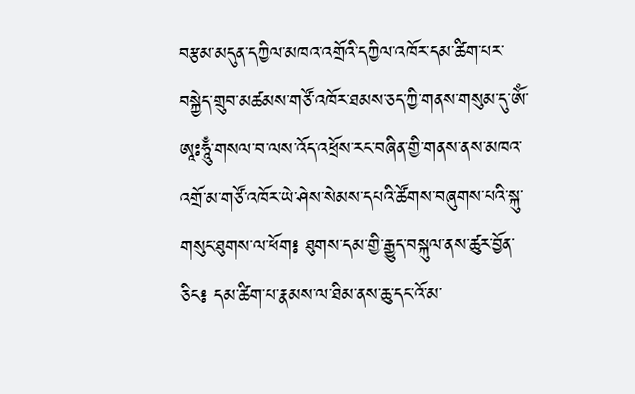བརྩམ་མདུན་དཀྱིལ་མཁའ་འགྲོའི་དཀྱིལ་འཁོར་དམ་ཚིག་པར་བསྐྱེད་གྲུབ་མཚམས་གཙོ་འཁོར་ཐམས་ཅད་ཀྱི་གནས་གསུམ་དུ་ཨོཾ་ཨཱཿཧཱུྃ་གསལ་བ་ལས་འོད་འཕྲོས་རང་བཞིན་གྱི་གནས་ནས་མཁའ་འགྲོ་མ་གཙོ་འཁོར་ཡེ་ཤེས་སེམས་དཔའི་ཚོགས་བཞུགས་པའི་སྐུ་གསུང་ཐུགས་ལ་ཕོག༔ ཐུགས་དམ་གྱི་རྒྱུད་བསྐུལ་ནས་ཚུར་བྱོན་ཅིང༔ དམ་ཚིག་པ་རྣམས་ལ་ཐིམ་ནས་ཆུ་དང་འོ་མ་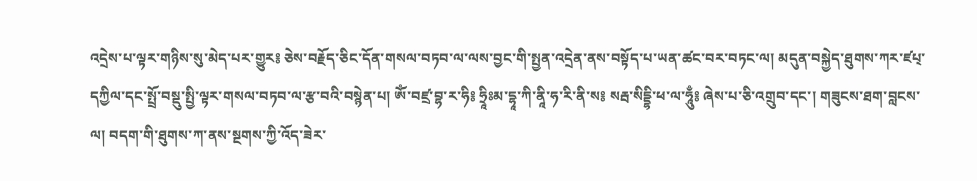འདྲེས་པ་ལྟར་གཉིས་སུ་མེད་པར་གྱུར༔ ཅེས་བརྗོད་ཅིང་དོན་གསལ་བཏབ་ལ་ལས་བྱང་གི་སྤྱན་འདྲེན་ནས་བསྟོད་པ་ཡན་ཚང་བར་བཏང་ལ། མདུན་བསྐྱེད་ཐུགས་ཀར་ཛཔ྄་དཀྱིལ་དང་སྤྲོ་བསྡུ་སྤྱི་ལྟར་གསལ་བཏབ་ལ་རྩ་བའི་བསྙེན་པ། ཨོཾ་བཛྲ་བྷ་ར་ཧི༔ ཧྲཱིཿམ་དྷཱ་ཀི་ནཱི་ཧ་རི་ནི་ས༔ སརྦ་སིདྡྷི་ཕ་ལ་ཧཱུྃ༔ ཞེས་པ་ཅི་འགྲུབ་དང་། གཟུངས་ཐག་བླངས་ལ། བདག་གི་ཐུགས་ཀ་ནས་སྔགས་ཀྱི་འོད་ཟེར་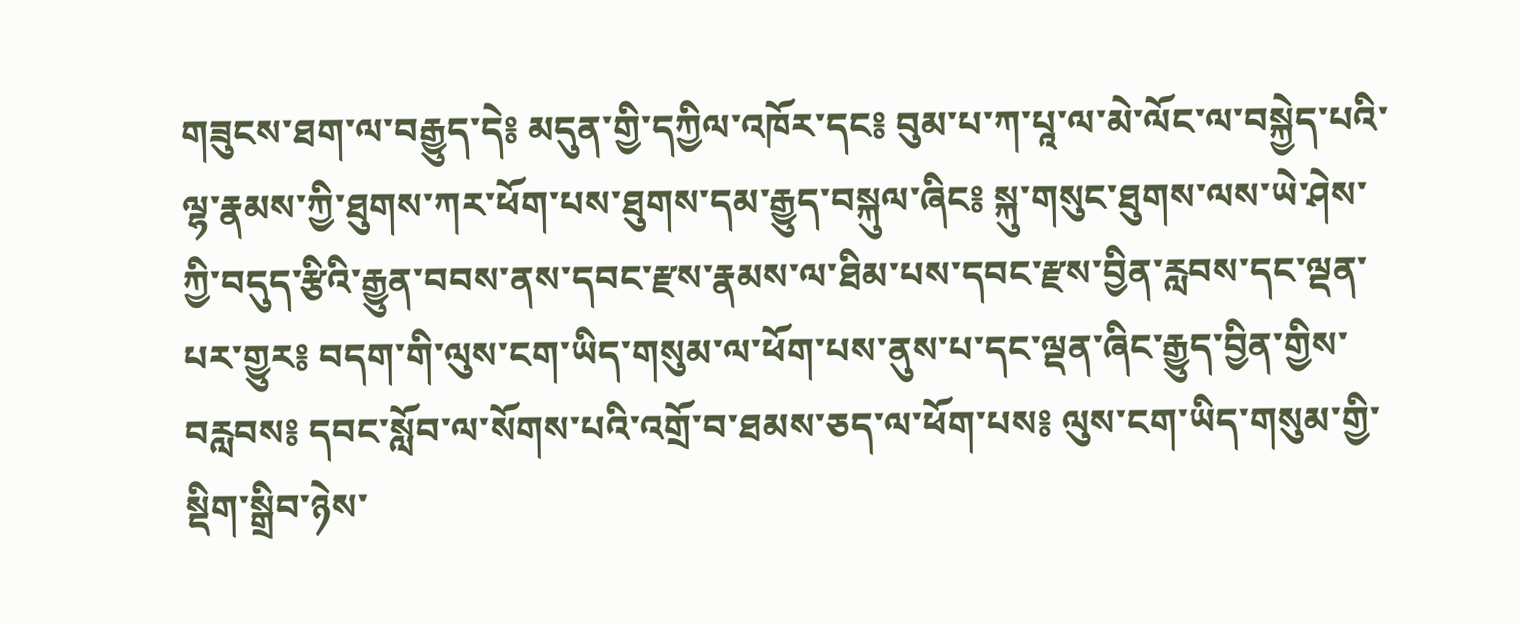གཟུངས་ཐག་ལ་བརྒྱུད་དེ༔ མདུན་གྱི་དཀྱིལ་འཁོར་དང༔ བུམ་པ་ཀ་པཱ་ལ་མེ་ལོང་ལ་བསྐྱེད་པའི་ལྷ་རྣམས་ཀྱི་ཐུགས་ཀར་ཕོག་པས་ཐུགས་དམ་རྒྱུད་བསྐུལ་ཞིང༔ སྐུ་གསུང་ཐུགས་ལས་ཡེ་ཤེས་ཀྱི་བདུད་རྩིའི་རྒྱུན་བབས་ནས་དབང་རྫས་རྣམས་ལ་ཐིམ་པས་དབང་རྫས་བྱིན་རླབས་དང་ལྡན་པར་གྱུར༔ བདག་གི་ལུས་ངག་ཡིད་གསུམ་ལ་ཕོག་པས་ནུས་པ་དང་ལྡན་ཞིང་རྒྱུད་བྱིན་གྱིས་བརླབས༔ དབང་སློབ་ལ་སོགས་པའི་འགྲོ་བ་ཐམས་ཅད་ལ་ཕོག་པས༔ ལུས་ངག་ཡིད་གསུམ་གྱི་སྡིག་སྒྲིབ་ཉེས་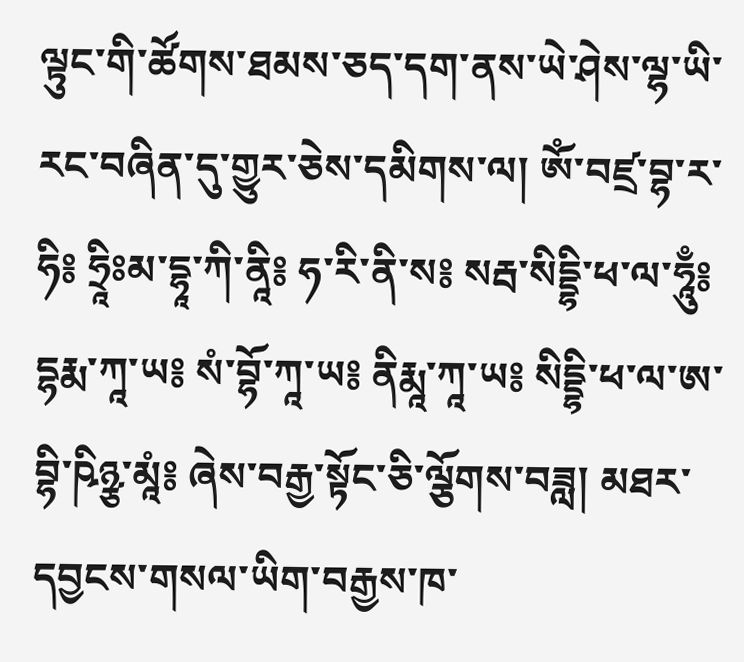ལྟུང་གི་ཚོགས་ཐམས་ཅད་དག་ནས་ཡེ་ཤེས་ལྷ་ཡི་རང་བཞིན་དུ་གྱུར་ཅེས་དམིགས་ལ། ཨོཾ་བཛྲ་བྷ་ར་ཧི༔ ཧྲཱིཿམ་དྷཱ་ཀི་ནཱི༔ ཧ་རི་ནི་ས༔ སརྦ་སིདྡྷི་ཕ་ལ་ཧཱུྃ༔ དྷརྨ་ཀཱ་ཡ༔ སཾ་བྷོ་ཀཱ་ཡ༔ ནིརྨཱ་ཀཱ་ཡ༔ སིདྡྷི་ཕ་ལ་ཨ་བྷི་ཥིཉྩ་མཱཾ༔ ཞེས་བརྒྱ་སྟོང་ཅི་ལྕོགས་བཟླ། མཐར་དབྱངས་གསལ་ཡིག་བརྒྱས་ཁ་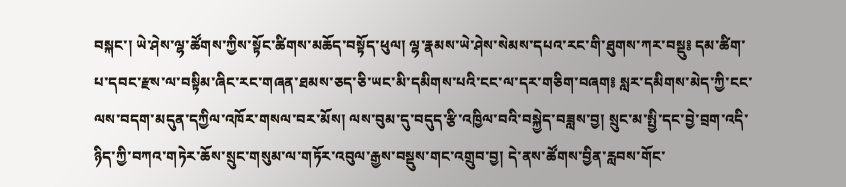བསྐང་། ཡེ་ཤེས་ལྷ་ཚོགས་ཀྱིས་སྟོང་ཚིགས་མཆོད་བསྟོད་ཕུལ། ལྷ་རྣམས་ཡེ་ཤེས་སེམས་དཔའ་རང་གི་ཐུགས་ཀར་བསྡུ༔ དམ་ཚིག་པ་དབང་རྫས་ལ་བསྟིམ་ཞིང་རང་གཞན་ཐམས་ཅད་ཅི་ཡང་མི་དམིགས་པའི་ངང་ལ་དར་གཅིག་བཞག༔ སླར་དམིགས་མེད་ཀྱི་ངང་ལས་བདག་མདུན་དཀྱིལ་འཁོར་གསལ་བར་མོས། ལས་བུམ་དུ་བདུད་རྩི་འཁྱིལ་བའི་བསྐྱེད་བཟླས་བྱ། སྲུང་མ་སྤྱི་དང་བྱེ་བྲག་འདི་ཉིད་ཀྱི་བཀའ་གཏེར་ཆོས་སྲུང་གསུམ་ལ་གཏོར་འབུལ་རྒྱས་བསྡུས་གང་འགྲུབ་བྱ། དེ་ནས་ཚོགས་བྱིན་རླབས་གོང་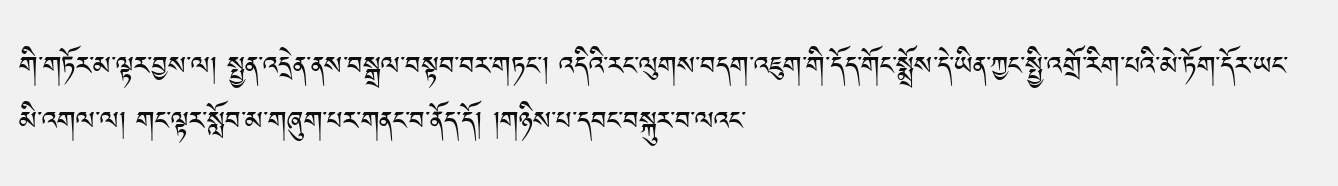གི་གཏོར་མ་ལྟར་བྱས་ལ། སྤྱན་འདྲེན་ནས་བསྒྲལ་བསྟབ་བར་གཏང་། འདིའི་རང་ལུགས་བདག་འཇུག་གི་དོད་གོང་སྨྲོས་དེ་ཡིན་ཀྱང་སྤྱི་འགྲོ་རིག་པའི་མེ་ཏོག་དོར་ཡང་མི་འགལ་ལ། གང་ལྟར་སློབ་མ་གཞུག་པར་གནང་བ་ནོད་དོ། །གཉིས་པ་དབང་བསྐུར་བ་ལའང་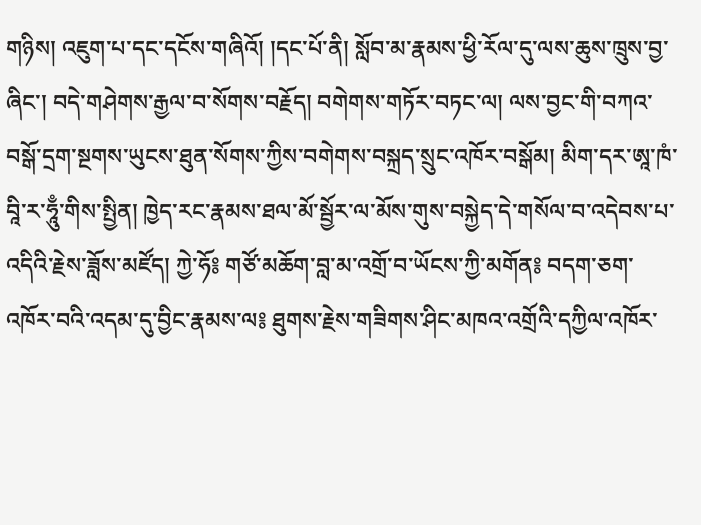གཉིས། འཇུག་པ་དང་དངོས་གཞིའོ། །དང་པོ་ནི། སློབ་མ་རྣམས་ཕྱི་རོལ་དུ་ལས་ཆུས་ཁྲུས་བྱ་ཞིང་། བདེ་གཤེགས་རྒྱལ་བ་སོགས་བརྗོད། བགེགས་གཏོར་བཏང་ལ། ལས་བྱང་གི་བཀའ་བསྒོ་དྲག་སྔགས་ཡུངས་ཐུན་སོགས་ཀྱིས་བགེགས་བསྐྲད་སྲུང་འཁོར་བསྒོམ། མིག་དར་ཨཱ་ཁཾ་བཱི་ར་ཧཱུྃ་གིས་སྤྱིན། ཁྱེད་རང་རྣམས་ཐལ་མོ་སྦྱོར་ལ་མོས་གུས་བསྐྱེད་དེ་གསོལ་བ་འདེབས་པ་འདིའི་རྗེས་ཟློས་མཛོད། ཀྱེ་ཧོ༔ གཙོ་མཆོག་བླ་མ་འགྲོ་བ་ཡོངས་ཀྱི་མགོན༔ བདག་ཅག་འཁོར་བའི་འདམ་དུ་བྱིང་རྣམས་ལ༔ ཐུགས་རྗེས་གཟིགས་ཤིང་མཁའ་འགྲོའི་དཀྱིལ་འཁོར་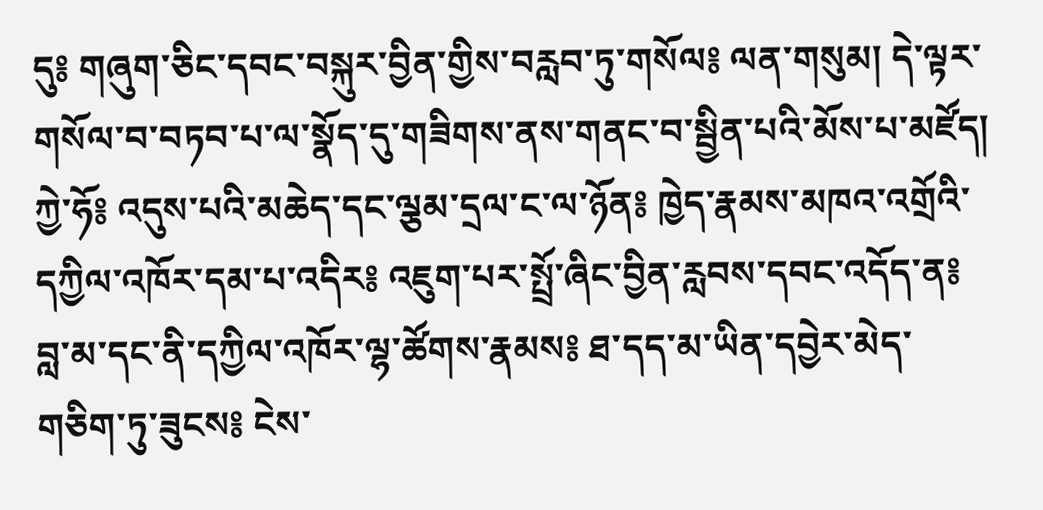དུ༔ གཞུག་ཅིང་དབང་བསྐུར་བྱིན་གྱིས་བརླབ་ཏུ་གསོལ༔ ལན་གསུམ། དེ་ལྟར་གསོལ་བ་བཏབ་པ་ལ་སྣོད་དུ་གཟིགས་ནས་གནང་བ་སྦྱིན་པའི་མོས་པ་མཛོད། ཀྱེ་ཧོ༔ འདུས་པའི་མཆེད་དང་ལྕམ་དྲལ་ང་ལ་ཉོན༔ ཁྱེད་རྣམས་མཁའ་འགྲོའི་དཀྱིལ་འཁོར་དམ་པ་འདིར༔ འཇུག་པར་སྤྲོ་ཞིང་བྱིན་རླབས་དབང་འདོད་ན༔ བླ་མ་དང་ནི་དཀྱིལ་འཁོར་ལྷ་ཚོགས་རྣམས༔ ཐ་དད་མ་ཡིན་དབྱེར་མེད་གཅིག་ཏུ་ཟུངས༔ ངེས་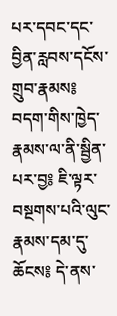པར་དབང་དང་བྱིན་རླབས་དངོས་གྲུབ་རྣམས༔ བདག་གིས་ཁྱེད་རྣམས་ལ་ནི་སྦྱིན་པར་བྱ༔ ཇི་ལྟར་བསྔགས་པའི་ལུང་རྣམས་དམ་དུ་ཆོངས༔ དེ་ནས་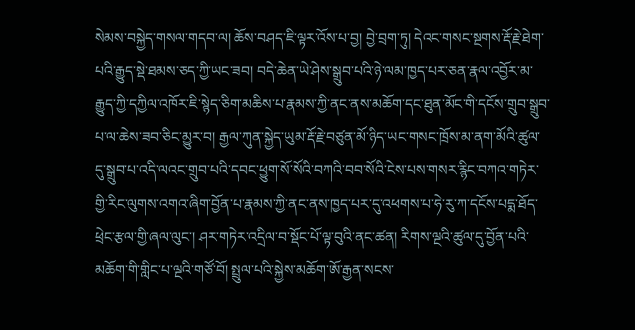སེམས་བསྐྱེད་གསལ་གདབ་ལ། ཆོས་བཤད་ཇི་ལྟར་འོས་པ་བྱ། བྱེ་བྲག་ཏུ། དེའང་གསང་སྔགས་རྡོ་རྗེ་ཐེག་པའི་རྒྱུད་སྡེ་ཐམས་ཅད་ཀྱི་ཡང་ཟབ། བདེ་ཆེན་ཡེ་ཤེས་སྒྲུབ་པའི་ཉེ་ལམ་ཁྱད་པར་ཅན་རྣལ་འབྱོར་མ་རྒྱུད་ཀྱི་དཀྱིལ་འཁོར་ཇི་སྙེད་ཅིག་མཆིས་པ་རྣམས་ཀྱི་ནང་ནས་མཆོག་དང་ཐུན་མོང་གི་དངོས་གྲུབ་སྒྲུབ་པ་ལ་ཆེས་ཟབ་ཅིང་མྱུར་བ། རྒྱལ་ཀུན་སྐྱེད་ཡུམ་རྡོ་རྗེ་བཙུན་མོ་ཉིད་ཡང་གསང་ཁྲོས་མ་ནག་མོའི་ཚུལ་དུ་སྒྲུབ་པ་འདི་ལའང་གྲུབ་པའི་དབང་ཕྱུག་སོ་སོའི་བཀའི་བབ་སོའི་ངེས་པས་གསར་རྙིང་བཀའ་གཏེར་གྱི་རིང་ལུགས་འགའ་ཞིག་བྱོན་པ་རྣམས་ཀྱི་ནང་ནས་ཁྱད་པར་དུ་འཕགས་པ་ཧེ་རུ་ཀ་དངོས་པདྨ་ཐོད་ཕྲེང་རྩལ་གྱི་ཞལ་ལུང་། ཤར་གཏེར་འདྲིལ་བ་སྡོང་པོ་ལྟ་བུའི་ནང་ཚན། རིགས་ལྔའི་ཚུལ་དུ་བྱོན་པའི་མཆོག་གི་གླིང་པ་ལྔའི་གཙོ་བོ། སྤྲུལ་པའི་སྐྱེས་མཆོག་ཨོ་རྒྱན་སངས་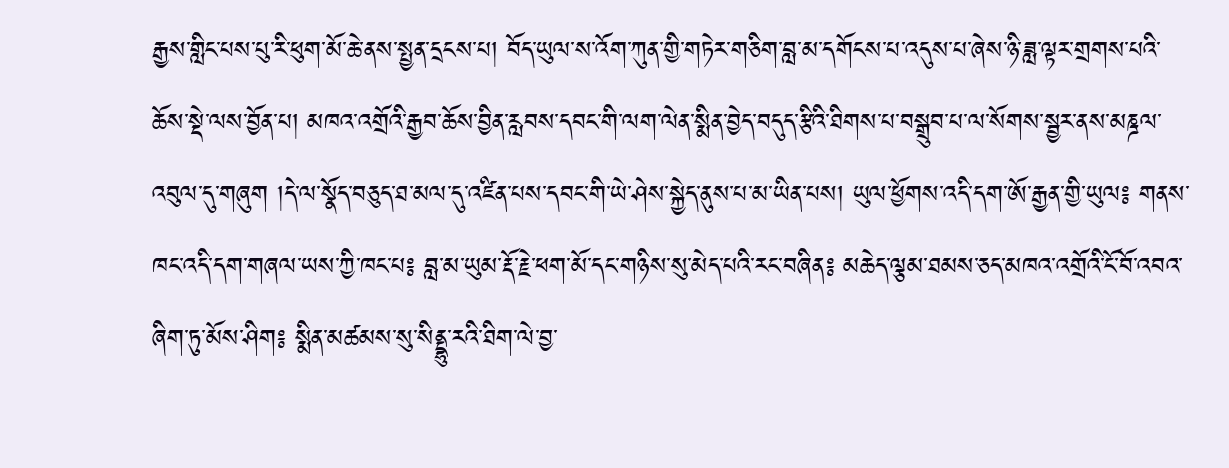རྒྱས་གླིང་པས་པུ་རི་ཕུག་མོ་ཆེ་ནས་སྤྱན་དྲངས་པ། བོད་ཡུལ་ས་འོག་ཀུན་གྱི་གཏེར་གཅིག་བླ་མ་དགོངས་པ་འདུས་པ་ཞེས་ཉི་ཟླ་ལྟར་གྲགས་པའི་ཆོས་སྡེ་ལས་བྱོན་པ། མཁའ་འགྲོའི་རྒྱབ་ཆོས་བྱིན་རླབས་དབང་གི་ལག་ལེན་སྨིན་བྱེད་བདུད་རྩིའི་ཐིགས་པ་བསྒྲུབ་པ་ལ་སོགས་སྦྱར་ནས་མཎྜལ་འབུལ་དུ་གཞུག །དེ་ལ་སྣོད་བཅུད་ཐ་མལ་དུ་འཛིན་པས་དབང་གི་ཡེ་ཤེས་སྐྱེད་ནུས་པ་མ་ཡིན་པས། ཡུལ་ཕྱོགས་འདི་དག་ཨོ་རྒྱན་གྱི་ཡུལ༔ གནས་ཁང་འདི་དག་གཞལ་ཡས་ཀྱི་ཁང་པ༔ བླ་མ་ཡུམ་རྡོ་རྗེ་ཕག་མོ་དང་གཉིས་སུ་མེད་པའི་རང་བཞིན༔ མཆེད་ལྕམ་ཐམས་ཅད་མཁའ་འགྲོའི་ངོ་བོ་འབའ་ཞིག་ཏུ་མོས་ཤིག༔ སྨིན་མཚམས་སུ་སིནྡྷུ་རའི་ཐིག་ལེ་བྱ་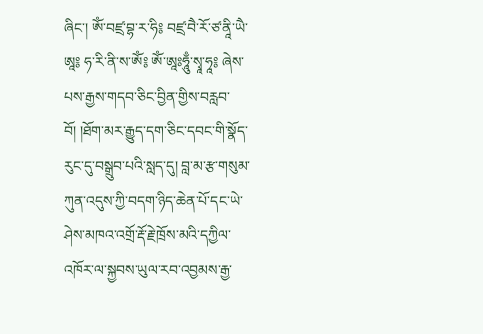ཞིང་། ཨོཾ་བཛྲ་བྷ་ར་ཧི༔ བཛྲ་བཻ་རོ་ཙ་ནཱི་ཡཻ་ཨཱ༔ ཧ་རི་ནི་ས་ཨོཾ༔ ཨོཾ་ཨཱཿཧཱུྃ་སྭཱ་ཧཱ༔ ཞེས་པས་རྒྱས་གདབ་ཅིང་བྱིན་གྱིས་བརླབ་བོ། །ཐོག་མར་རྒྱུད་དག་ཅིང་དབང་གི་སྣོད་རུང་དུ་བསྒྲུབ་པའི་སླད་དུ། བླ་མ་རྩ་གསུམ་ཀུན་འདུས་ཀྱི་བདག་ཉིད་ཆེན་པོ་དང་ཡེ་ཤེས་མཁའ་འགྲོ་རྡོ་རྗེ་ཁྲོས་མའི་དཀྱིལ་འཁོར་ལ་སྐྱབས་ཡུལ་རབ་འབྱམས་རྒྱ་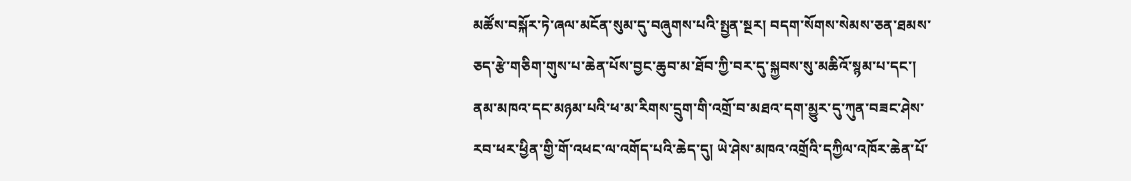མཚོས་བསྐོར་ཏེ་ཞལ་མངོན་སུམ་དུ་བཞུགས་པའི་སྤྱན་སྔར། བདག་སོགས་སེམས་ཅན་ཐམས་ཅད་རྩེ་གཅིག་གུས་པ་ཆེན་པོས་བྱང་ཆུབ་མ་ཐོབ་ཀྱི་བར་དུ་སྐྱབས་སུ་མཆིའོ་སྙམ་པ་དང་། ནམ་མཁའ་དང་མཉམ་པའི་ཕ་མ་རིགས་དྲུག་གི་འགྲོ་བ་མཐའ་དག་མྱུར་དུ་ཀུན་བཟང་ཤེས་རབ་ཕར་ཕྱིན་གྱི་གོ་འཕང་ལ་འགོད་པའི་ཆེད་དུ། ཡེ་ཤེས་མཁའ་འགྲོའི་དཀྱིལ་འཁོར་ཆེན་པོ་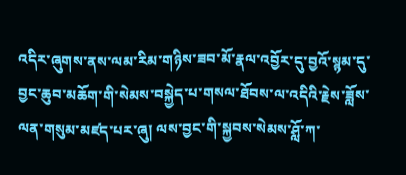འདིར་ཞུགས་ནས་ལམ་རིམ་གཉིས་ཟབ་མོ་རྣལ་འབྱོར་དུ་བྱའོ་སྙམ་དུ་བྱང་ཆུབ་མཆོག་གི་སེམས་བསྐྱེད་པ་གསལ་ཐོབས་ལ་འདིའི་རྗེས་ཟློས་ལན་གསུམ་མཛད་པར་ཞུ། ལས་བྱང་གི་སྐྱབས་སེམས་ཤློ་ཀ་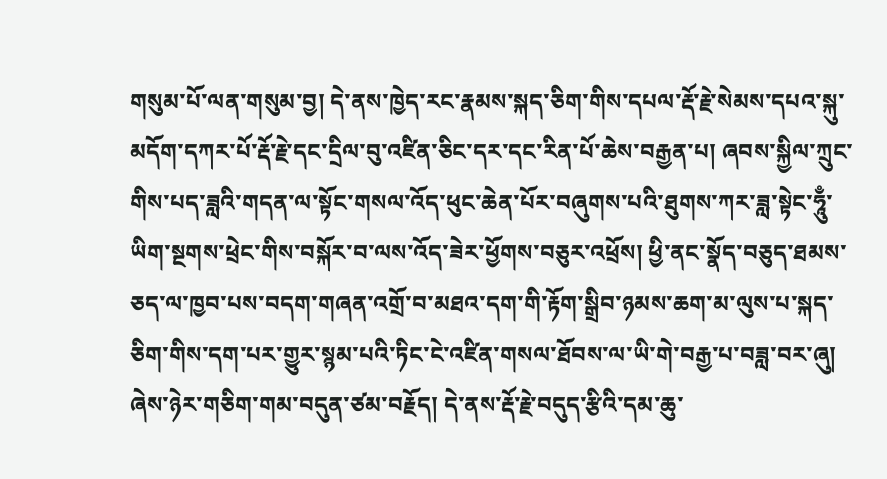གསུམ་པོ་ལན་གསུམ་བྱ། དེ་ནས་ཁྱེད་རང་རྣམས་སྐད་ཅིག་གིས་དཔལ་རྡོ་རྗེ་སེམས་དཔའ་སྐུ་མདོག་དཀར་པོ་རྡོ་རྗེ་དང་དྲིལ་བུ་འཛིན་ཅིང་དར་དང་རིན་པོ་ཆེས་བརྒྱན་པ། ཞབས་སྐྱིལ་ཀྲུང་གིས་པད་ཟླའི་གདན་ལ་སྟོང་གསལ་འོད་ཕུང་ཆེན་པོར་བཞུགས་པའི་ཐུགས་ཀར་ཟླ་སྟེང་ཧཱུྃ་ཡིག་སྔགས་ཕྲེང་གིས་བསྐོར་བ་ལས་འོད་ཟེར་ཕྱོགས་བཅུར་འཕྲོས། ཕྱི་ནང་སྣོད་བཅུད་ཐམས་ཅད་ལ་ཁྱབ་པས་བདག་གཞན་འགྲོ་བ་མཐའ་དག་གི་རྟོག་སྒྲིབ་ཉམས་ཆག་མ་ལུས་པ་སྐད་ཅིག་གིས་དག་པར་གྱུར་སྙམ་པའི་ཏིང་ངེ་འཛིན་གསལ་ཐོབས་ལ་ཡི་གེ་བརྒྱ་པ་བཟླ་བར་ཞུ། ཞེས་ཉེར་གཅིག་གམ་བདུན་ཙམ་བརྗོད། དེ་ནས་རྡོ་རྗེ་བདུད་རྩིའི་དམ་ཆུ་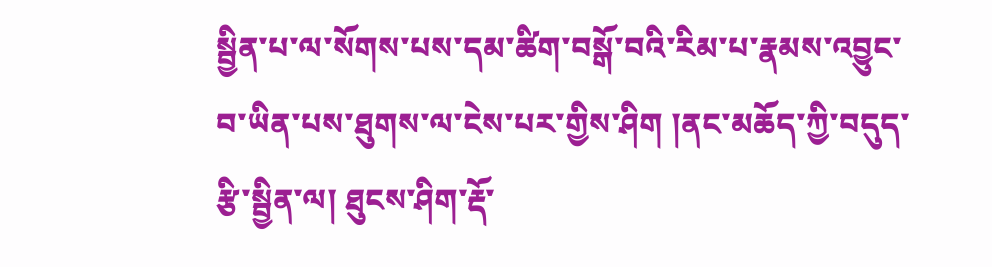སྦྱིན་པ་ལ་སོགས་པས་དམ་ཚིག་བསྒོ་བའི་རིམ་པ་རྣམས་འབྱུང་བ་ཡིན་པས་ཐུགས་ལ་ངེས་པར་གྱིས་ཤིག །ནང་མཆོད་ཀྱི་བདུད་རྩི་སྦྱིན་ལ། ཐུངས་ཤིག་རྡོ་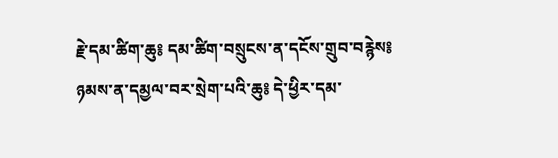རྗེ་དམ་ཚིག་ཆུ༔ དམ་ཚིག་བསྲུངས་ན་དངོས་གྲུབ་བརྙེས༔ ཉམས་ན་དམྱལ་བར་སྲེག་པའི་ཆུ༔ དེ་ཕྱིར་དམ་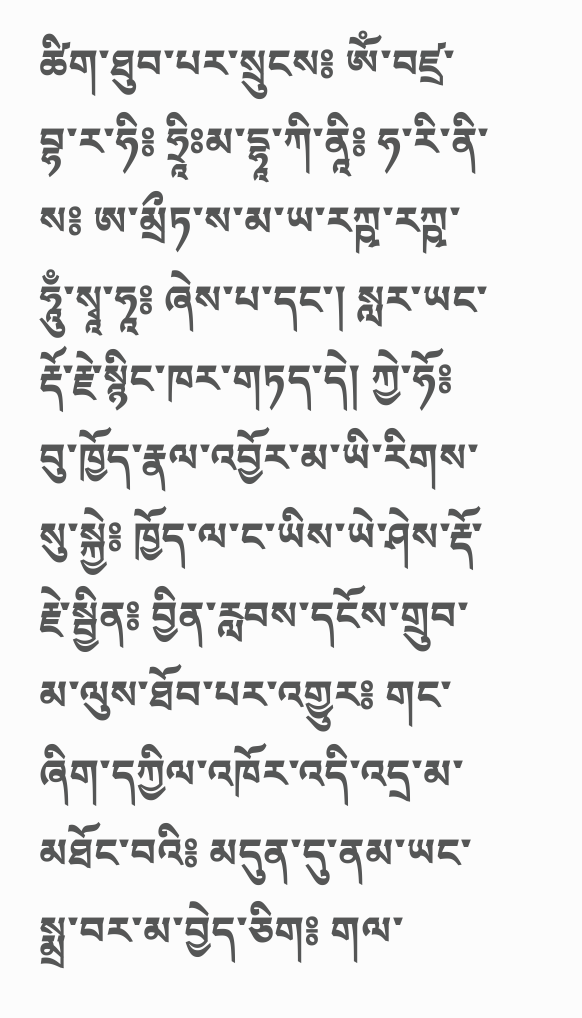ཚིག་ཐུབ་པར་སྲུངས༔ ཨོཾ་བཛྲ་བྷ་ར་ཧི༔ ཧྲཱིཿམ་དྷཱ་ཀི་ནཱི༔ ཧ་རི་ནི་ས༔ ཨ་མྲྀཏ་ས་མ་ཡ་རཀྵ་རཀྵ་ཧཱུྃ་སྭཱ་ཧཱ༔ ཞེས་པ་དང་། སླར་ཡང་རྡོ་རྗེ་སྙིང་ཁར་གཏད་དེ། ཀྱེ་ཧོ༔ བུ་ཁྱོད་རྣལ་འབྱོར་མ་ཡི་རིགས་སུ་སྐྱེ༔ ཁྱོད་ལ་ང་ཡིས་ཡེ་ཤེས་རྡོ་རྗེ་སྦྱིན༔ བྱིན་རླབས་དངོས་གྲུབ་མ་ལུས་ཐོབ་པར་འགྱུར༔ གང་ཞིག་དཀྱིལ་འཁོར་འདི་འདྲ་མ་མཐོང་བའི༔ མདུན་དུ་ནམ་ཡང་སྨྲ་བར་མ་བྱེད་ཅིག༔ གལ་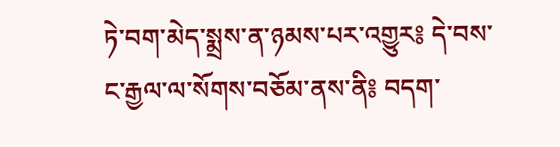ཏེ་བག་མེད་སྨྲས་ན་ཉམས་པར་འགྱུར༔ དེ་བས་ང་རྒྱལ་ལ་སོགས་བཅོམ་ནས་ནི༔ བདག་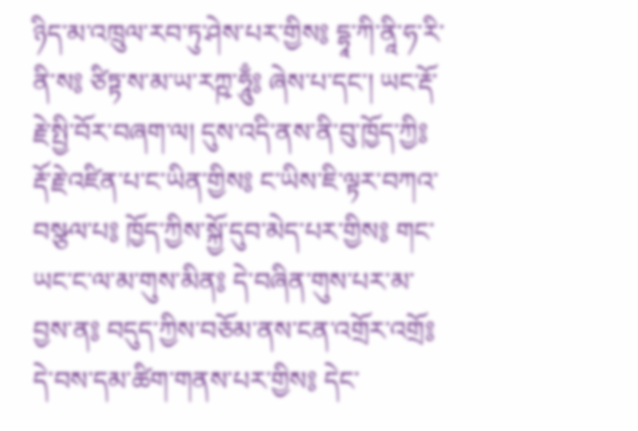ཉིད་མ་འཁྲུལ་རབ་ཏུ་ཤེས་པར་གྱིས༔ དྷཱ་ཀི་ནཱི་ཧ་རི་ནི་ས༔ ཙིཏྟ་ས་མ་ཡ་རཀྵ་ཧཱུྃ༔ ཞེས་པ་དང་། ཡང་རྡོ་རྗེ་སྤྱི་བོར་བཞག་ལ། དུས་འདི་ནས་ནི་བུ་ཁྱོད་ཀྱི༔ རྡོ་རྗེ་འཛིན་པ་ང་ཡིན་གྱིས༔ ང་ཡིས་ཇི་ལྟར་བཀའ་བསྩལ་པ༔ ཁྱོད་ཀྱིས་སྐྱོ་དུབ་མེད་པར་གྱིས༔ གང་ཡང་ང་ལ་མ་གུས་མིན༔ དེ་བཞིན་གུས་པར་མ་བྱས་ན༔ བདུད་ཀྱིས་བཅོམ་ནས་ངན་འགྲོར་འགྲོ༔ དེ་བས་དམ་ཚིག་གནས་པར་གྱིས༔ དེང་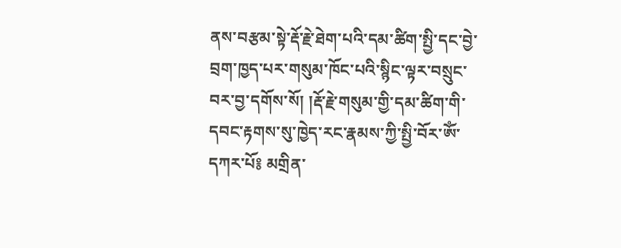ནས་བརྩམ་སྟེ་རྡོ་རྗེ་ཐེག་པའི་དམ་ཚིག་སྤྱི་དང་བྱེ་བྲག་ཁྱད་པར་གསུམ་ཁོང་པའི་སྙིང་ལྟར་བསྲུང་བར་བྱ་དགོས་སོ། །རྡོ་རྗེ་གསུམ་གྱི་དམ་ཚིག་གི་དབང་རྟགས་སུ་ཁྱེད་རང་རྣམས་ཀྱི་སྤྱི་བོར་ཨོཾ་དཀར་པོ༔ མགྲིན་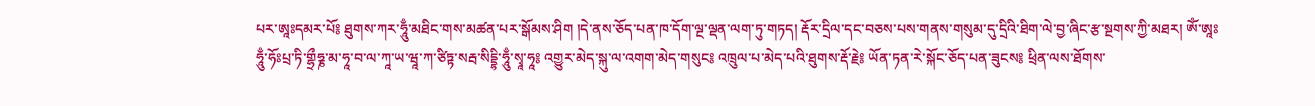པར་ཨཱཿདམར་པོ༔ ཐུགས་ཀར་ཧཱུྃ་མཐིང་གས་མཚན་པར་སྒོམས་ཤིག །དེ་ནས་ཅོད་པན་ཁ་དོག་ལྔ་ལྡན་ལག་ཏུ་གཏད། རྡོར་དྲིལ་དང་བཅས་པས་གནས་གསུམ་དུ་དྲིའི་ཐིག་ལེ་བྱ་ཞིང་རྩ་སྔགས་ཀྱི་མཐར། ཨོཾ་ཨཱཿཧཱུྃ་ཧོཿཔྲ་ཏི་གྷྲྀཧྞ་མ་ཧཱ་བ་ལ་ཀཱ་ཡ་ཝཱ་ཀ་ཙིཏྟ་སརྦ་སིདྡྷི་ཧཱུྃ་སྭཱ་ཧཱ༔ འགྱུར་མེད་སྐུ་ལ་འགག་མེད་གསུང༔ འཁྲུལ་པ་མེད་པའི་ཐུགས་རྡོ་རྗེ༔ ཡོན་ཏན་རེ་སྐོང་ཅོད་པན་ཟུངས༔ ཕྲིན་ལས་ཐོགས་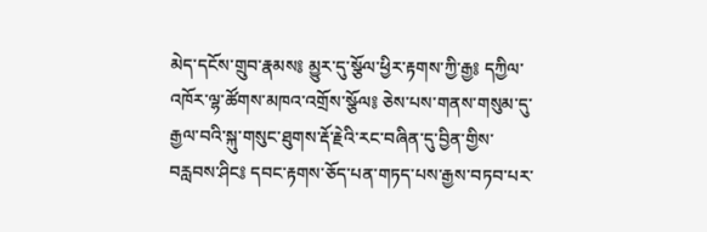མེད་དངོས་གྲུབ་རྣམས༔ མྱུར་དུ་སྩོལ་ཕྱིར་རྟགས་ཀྱི་རྒྱ༔ དཀྱིལ་འཁོར་ལྷ་ཚོགས་མཁའ་འགྲོས་སྩོལ༔ ཅེས་པས་གནས་གསུམ་དུ་རྒྱལ་བའི་སྐུ་གསུང་ཐུགས་རྡོ་རྗེའི་རང་བཞིན་དུ་བྱིན་གྱིས་བརླབས་ཤིང༔ དབང་རྟགས་ཅོད་པན་གཏད་པས་རྒྱས་བཏབ་པར་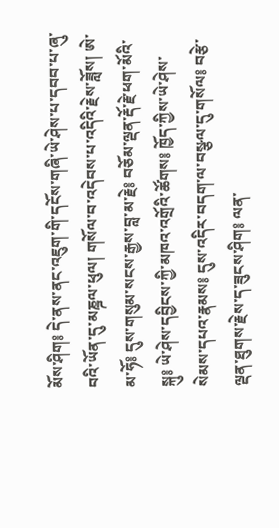མོས་ཤིག༔ དེ་ནས་ནང་འཇུག་གི་དངོས་གཞི་ཡེ་ཤེས་པ་དབབ་པ་ཞུ་བའི་ཡོན་དུ་མཎྜལ་ཕུལ། གསོལ་བ་འདེབས་པ་འདིའི་རྗེས་ཟློས། ཨེ་མ་ཧོ༔ དུས་གསུམ་སངས་རྒྱས་བླ་མ་རྗེ༔ བཅོམ་ལྡན་རྡོ་རྗེ་ཕག་མོའི་སྐུ༔ ཡེ་ཤེས་དབྱིངས་ཀྱི་མཁའ་འགྲོའི་ཚོགས༔ ཁྱོད་ཀྱིས་ཡེ་ཤེས་སེམས་དཔའ་རྣམས༔ དུས་འདིར་བདག་ལ་བསྩལ་དུ་གསོལ༔ བརྩེ་ལྡན་ཐུགས་རྗེས་ད་ཟུངས་ཤིག༔ ལན་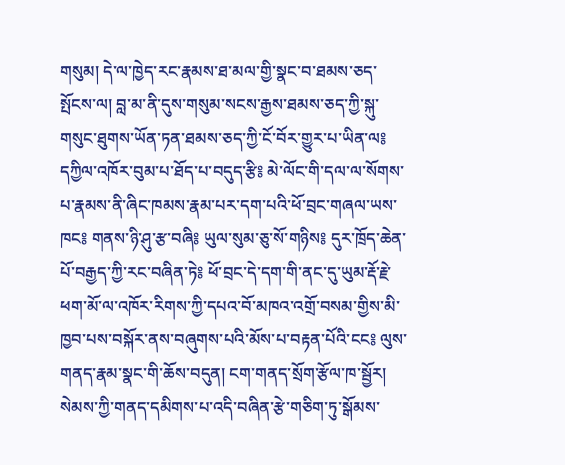གསུམ། དེ་ལ་ཁྱེད་རང་རྣམས་ཐ་མལ་གྱི་སྣང་བ་ཐམས་ཅད་སྤོངས་ལ། བླ་མ་ནི་དུས་གསུམ་སངས་རྒྱས་ཐམས་ཅད་ཀྱི་སྐུ་གསུང་ཐུགས་ཡོན་ཏན་ཐམས་ཅད་ཀྱི་ངོ་བོར་གྱུར་པ་ཡིན་ལ༔ དཀྱིལ་འཁོར་བུམ་པ་ཐོད་པ་བདུད་རྩི༔ མེ་ལོང་གི་དལ་ལ་སོགས་པ་རྣམས་ནི་ཞིང་ཁམས་རྣམ་པར་དག་པའི་ཕོ་བྲང་གཞལ་ཡས་ཁང༔ གནས་ཉི་ཤུ་རྩ་བཞི༔ ཡུལ་སུམ་ཅུ་སོ་གཉིས༔ དུར་ཁྲོད་ཆེན་པོ་བརྒྱད་ཀྱི་རང་བཞིན་ཏེ༔ ཕོ་བྲང་དེ་དག་གི་ནང་དུ་ཡུམ་རྡོ་རྗེ་ཕག་མོ་ལ་འཁོར་རིགས་ཀྱི་དཔའ་བོ་མཁའ་འགྲོ་བསམ་གྱིས་མི་ཁྱབ་པས་བསྐོར་ནས་བཞུགས་པའི་མོས་པ་བརྟན་པོའི་ངང༔ ལུས་གནད་རྣམ་སྣང་གི་ཆོས་བདུན། ངག་གནད་སྲོག་རྩོལ་ཁ་སྦྱོར། སེམས་ཀྱི་གནད་དམིགས་པ་འདི་བཞིན་རྩེ་གཅིག་ཏུ་སྒོམས་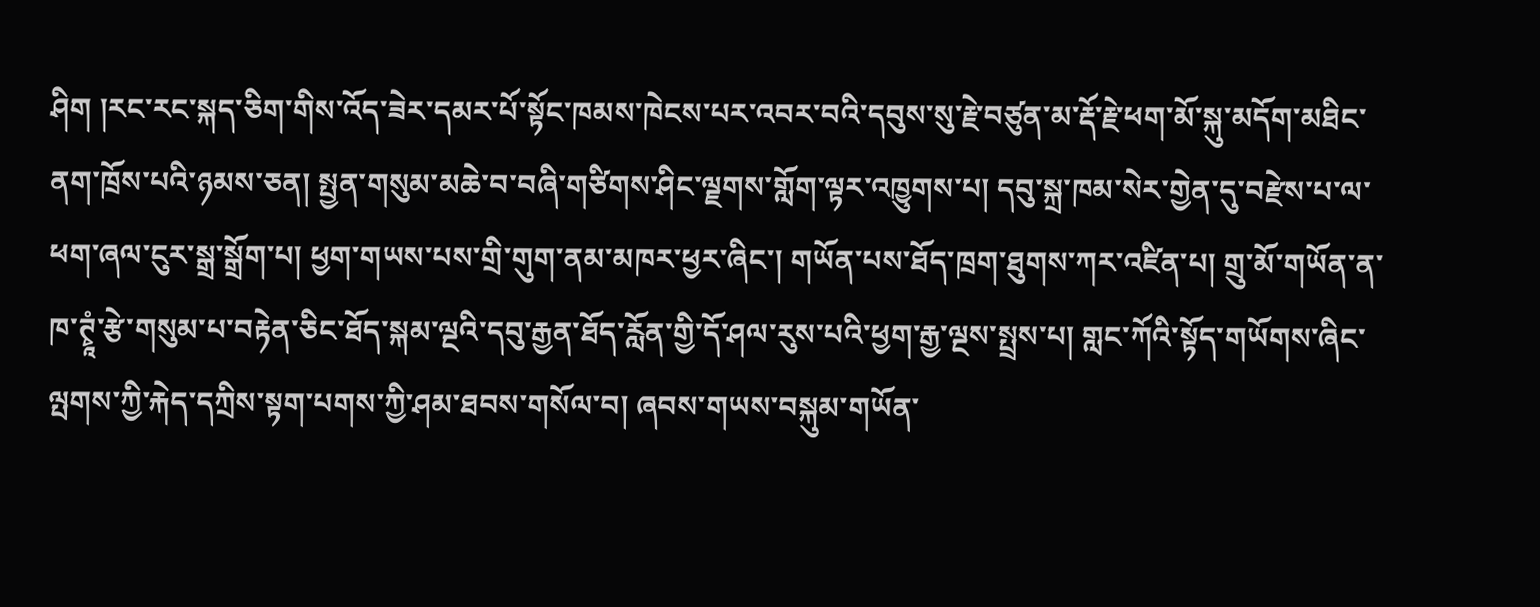ཤིག །རང་རང་སྐད་ཅིག་གིས་འོད་ཟེར་དམར་པོ་སྟོང་ཁམས་ཁེངས་པར་འབར་བའི་དབུས་སུ་རྗེ་བཙུན་མ་རྡོ་རྗེ་ཕག་མོ་སྐུ་མདོག་མཐིང་ནག་ཁྲོས་པའི་ཉམས་ཅན། སྤྱན་གསུམ་མཆེ་བ་བཞི་གཙིགས་ཤིང་ལྗགས་གློག་ལྟར་འཁྱུགས་པ། དབུ་སྐྲ་ཁམ་སེར་གྱེན་དུ་བརྫེས་པ་ལ་ཕག་ཞལ་ངུར་སྒྲ་སྒྲོག་པ། ཕྱག་གཡས་པས་གྲི་གུག་ནམ་མཁར་ཕྱར་ཞིང་། གཡོན་པས་ཐོད་ཁྲག་ཐུགས་ཀར་འཛིན་པ། གྲུ་མོ་གཡོན་ན་ཁ་ཊྭཱཾ་རྩེ་གསུམ་པ་བརྟེན་ཅིང་ཐོད་སྐམ་ལྔའི་དབུ་རྒྱན་ཐོད་རློན་གྱི་དོ་ཤལ་རུས་པའི་ཕྱག་རྒྱ་ལྔས་སྤྲས་པ། གླང་ཀོའི་སྟོད་གཡོགས་ཞིང་ལྤགས་ཀྱི་རྐེད་དཀྲིས་སྟག་པགས་ཀྱི་ཤམ་ཐབས་གསོལ་བ། ཞབས་གཡས་བསྐུམ་གཡོན་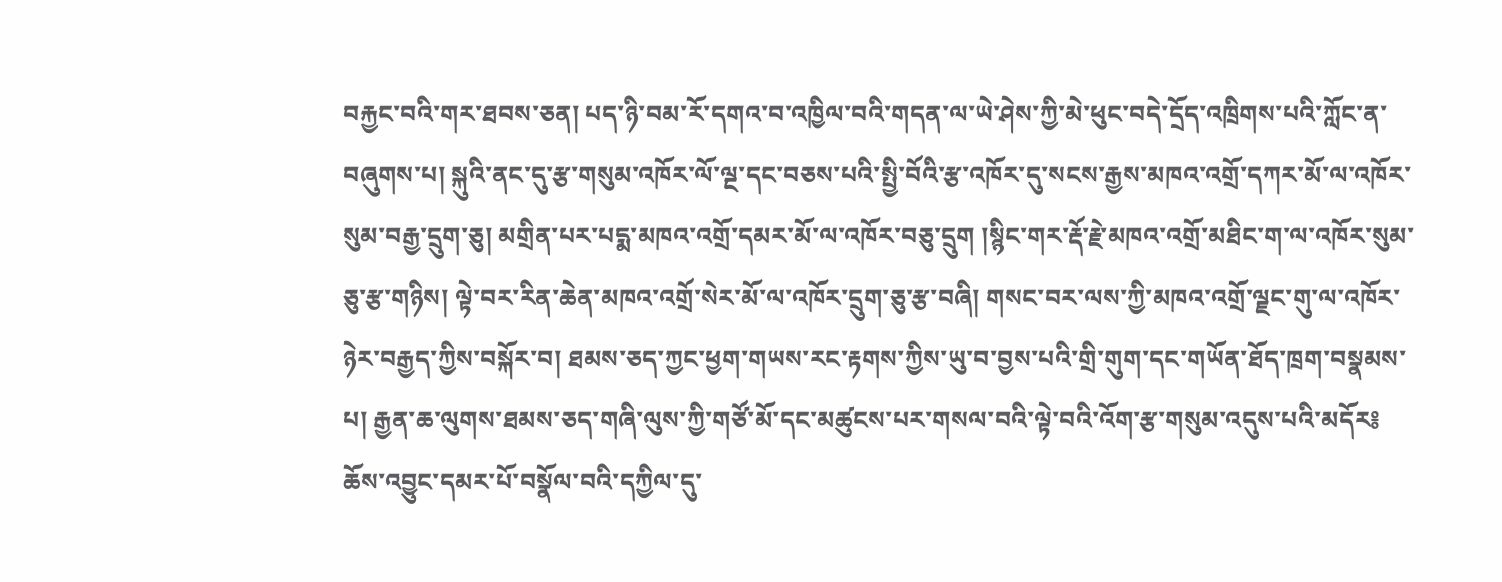བརྐྱང་བའི་གར་ཐབས་ཅན། པད་ཉི་བམ་རོ་དགའ་བ་འཁྱིལ་བའི་གདན་ལ་ཡེ་ཤེས་ཀྱི་མེ་ཕུང་བདེ་དྲོད་འཁྲིགས་པའི་ཀློང་ན་བཞུགས་པ། སྐུའི་ནང་དུ་རྩ་གསུམ་འཁོར་ལོ་ལྔ་དང་བཅས་པའི་སྤྱི་བོའི་རྩ་འཁོར་དུ་སངས་རྒྱས་མཁའ་འགྲོ་དཀར་མོ་ལ་འཁོར་སུམ་བརྒྱ་དྲུག་ཅུ། མགྲིན་པར་པདྨ་མཁའ་འགྲོ་དམར་མོ་ལ་འཁོར་བཅུ་དྲུག །སྙིང་གར་རྡོ་རྗེ་མཁའ་འགྲོ་མཐིང་ག་ལ་འཁོར་སུམ་ཅུ་རྩ་གཉིས། ལྟེ་བར་རིན་ཆེན་མཁའ་འགྲོ་སེར་མོ་ལ་འཁོར་དྲུག་ཅུ་རྩ་བཞི། གསང་བར་ལས་ཀྱི་མཁའ་འགྲོ་ལྗང་གུ་ལ་འཁོར་ཉེར་བརྒྱད་ཀྱིས་བསྐོར་བ། ཐམས་ཅད་ཀྱང་ཕྱག་གཡས་རང་རྟགས་ཀྱིས་ཡུ་བ་བྱས་པའི་གྲི་གུག་དང་གཡོན་ཐོད་ཁྲག་བསྣམས་པ། རྒྱན་ཆ་ལུགས་ཐམས་ཅད་གཞི་ལུས་ཀྱི་གཙོ་མོ་དང་མཚུངས་པར་གསལ་བའི་ལྟེ་བའི་འོག་རྩ་གསུམ་འདུས་པའི་མདོར༔ ཆོས་འབྱུང་དམར་པོ་བསྣོལ་བའི་དཀྱིལ་དུ་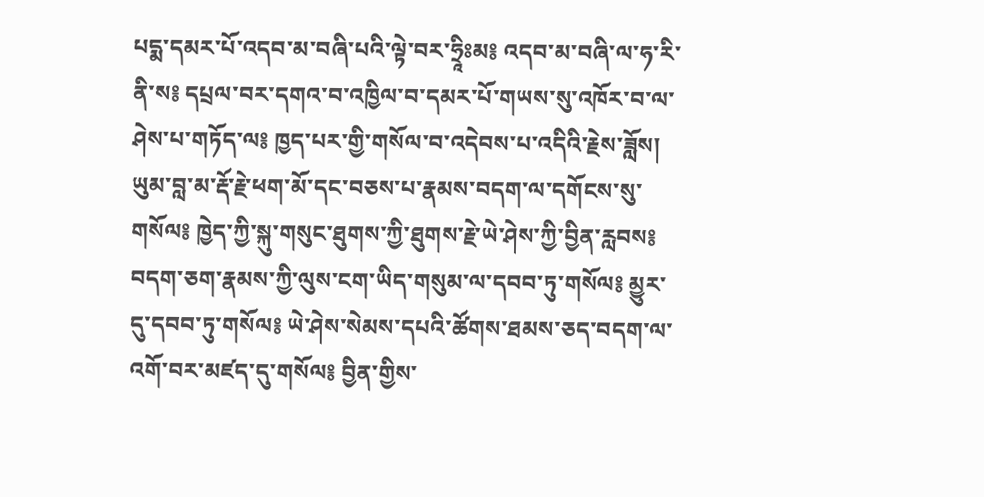པདྨ་དམར་པོ་འདབ་མ་བཞི་པའི་ལྟེ་བར་ཧྲཱིཿམ༔ འདབ་མ་བཞི་ལ་ཧ་རི་ནི་ས༔ དཔྲལ་བར་དགའ་བ་འཁྱིལ་བ་དམར་པོ་གཡས་སུ་འཁོར་བ་ལ་ཤེས་པ་གཏོད་ལ༔ ཁྱད་པར་གྱི་གསོལ་བ་འདེབས་པ་འདིའི་རྗེས་ཟློས། ཡུམ་བླ་མ་རྡོ་རྗེ་ཕག་མོ་དང་བཅས་པ་རྣམས་བདག་ལ་དགོངས་སུ་གསོལ༔ ཁྱེད་ཀྱི་སྐུ་གསུང་ཐུགས་ཀྱི་ཐུགས་རྗེ་ཡེ་ཤེས་ཀྱི་བྱིན་རླབས༔ བདག་ཅག་རྣམས་ཀྱི་ལུས་ངག་ཡིད་གསུམ་ལ་དབབ་ཏུ་གསོལ༔ མྱུར་དུ་དབབ་ཏུ་གསོལ༔ ཡེ་ཤེས་སེམས་དཔའི་ཚོགས་ཐམས་ཅད་བདག་ལ་འགོ་བར་མཛད་དུ་གསོལ༔ བྱིན་གྱིས་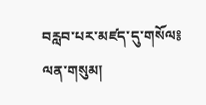བརླབ་པར་མཛད་དུ་གསོལ༔ ལན་གསུམ།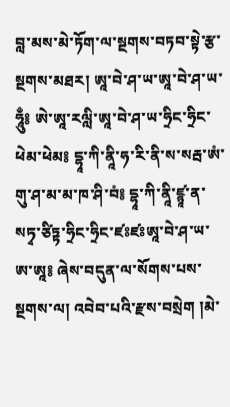བླ་མས་མེ་ཏོག་ལ་སྔགས་བཏབ་སྟེ་རྩ་སྔགས་མཐར། ཨཱ་བེ་ཤ་ཡ་ཨཱ་བེ་ཤ་ཡ་ཧཱུྃ༔ ཨེ་ཨཱ་རལླི་ཨཱ་བེ་ཤ་ཡ་ཧྲིང་ཧྲིང་ཕེམ་ཕེམ༔ དྷཱ་ཀི་ནཱི་ཧ་རི་ནི་ས་སརྦ་ཨཾ་གུ་ཤ་མ་མ་ཁ་ཤི་བཾ༔ དྷཱ་ཀི་ནཱི་ཛྙཱ་ན་སཏྭ་ཙིཏྟ་ཧྲིང་ཧྲིང་ཛཿཛཿཨཱ་བེ་ཤ་ཡ་ཨ་ཨཱ༔ ཞེས་བདུན་ལ་སོགས་པས་སྔགས་ལ། འབེབ་པའི་རྫས་བསྲེག །མེ་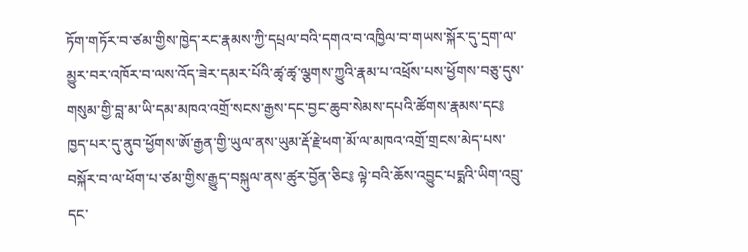ཏོག་གཏོར་བ་ཙམ་གྱིས་ཁྱེད་རང་རྣམས་ཀྱི་དཔྲལ་བའི་དགའ་བ་འཁྱིལ་བ་གཡས་སྐོར་དུ་དྲག་ལ་མྱུར་བར་འཁོར་བ་ལས་འོད་ཟེར་དམར་པོའི་ཚྭ་ཚྭ་ལྕགས་ཀྱུའི་རྣམ་པ་འཕྲོས་པས་ཕྱོགས་བཅུ་དུས་གསུམ་གྱི་བླ་མ་ཡི་དམ་མཁའ་འགྲོ་སངས་རྒྱས་དང་བྱང་ཆུབ་སེམས་དཔའི་ཚོགས་རྣམས་དང༔ ཁྱད་པར་དུ་ནུབ་ཕྱོགས་ཨོ་རྒྱན་གྱི་ཡུལ་ནས་ཡུམ་རྡོ་རྗེ་ཕག་མོ་ལ་མཁའ་འགྲོ་གྲངས་མེད་པས་བསྐོར་བ་ལ་ཕོག་པ་ཙམ་གྱིས་རྒྱུད་བསྐུལ་ནས་ཚུར་བྱོན་ཅིང༔ ལྟེ་བའི་ཆོས་འབྱུང་པདྨའི་ཡིག་འབྲུ་དང་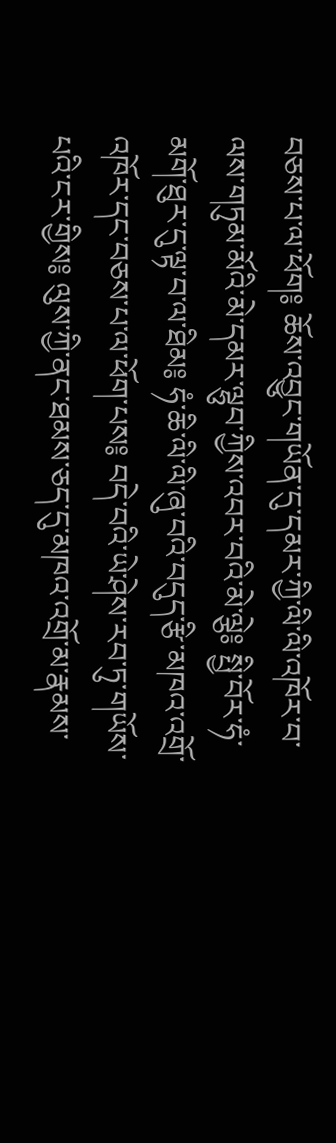བཅས་པ་ལ་ཕོག༔ ཆོས་འབྱུང་གཡོན་དུ་དམར་ཀྱི་ལི་ལི་འཁོར་བ་ལས་གཏུམ་མོའི་མེ་དམར་ལྷུབ་ཀྱིས་འབར་བའི་མེ་ལྕེ༔ སྤྱི་བོར་ཧཾ་མགོ་ཐུར་དུ་ལྟ་བ་ལ་ཐིམ༔ ཧཾ་ཆི་ལི་ལི་ཞུ་བའི་བདུད་རྩི་མཁའ་འགྲོ་འཁོར་དང་བཅས་པ་ལ་ཕོག་པས༔ བདེ་བའི་ཡེ་ཤེས་རབ་ཏུ་གཡོས་པའི་ངར་གྱིས༔ ལུས་ཀྱི་ནང་ཐམས་ཅད་དུ་མཁའ་འགྲོ་མ་རྣམས་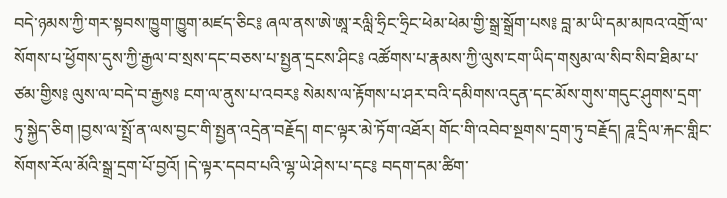བདེ་ཉམས་ཀྱི་གར་སྟབས་ཁྱུག་ཁྱུག་མཛད་ཅིང༔ ཞལ་ནས་ཨེ་ཨཱ་རལླི་ཧྲིང་ཧྲིང་ཕེམ་ཕེམ་གྱི་སྒྲ་སྒྲོག་པས༔ བླ་མ་ཡི་དམ་མཁའ་འགྲོ་ལ་སོགས་པ་ཕྱོགས་དུས་ཀྱི་རྒྱལ་བ་སྲས་དང་བཅས་པ་སྤྱན་དྲངས་ཤིང༔ འཚོགས་པ་རྣམས་ཀྱི་ལུས་ངག་ཡིད་གསུམ་ལ་སིབ་སིབ་ཐིམ་པ་ཙམ་གྱིས༔ ལུས་ལ་བདེ་བ་རྒྱས༔ ངག་ལ་ནུས་པ་འབར༔ སེམས་ལ་རྟོགས་པ་ཤར་བའི་དམིགས་འདུན་དང་མོས་གུས་གདུང་ཤུགས་དྲག་ཏུ་སྐྱེད་ཅིག །བྱས་ལ་སྤྲོ་ན་ལས་བྱང་གི་སྤྱན་འདྲེན་བརྗོད། གང་ལྟར་མེ་ཏོག་འཐོར། གོང་གི་འབེབ་སྔགས་དྲག་ཏུ་བརྗོད། ཌཱ་དྲིལ་རྐང་གླིང་སོགས་རོལ་མོའི་སྒྲ་དྲག་པོ་བྱའོ། །དེ་ལྟར་དབབ་པའི་ལྷ་ཡེ་ཤེས་པ་དང༔ བདག་དམ་ཚིག་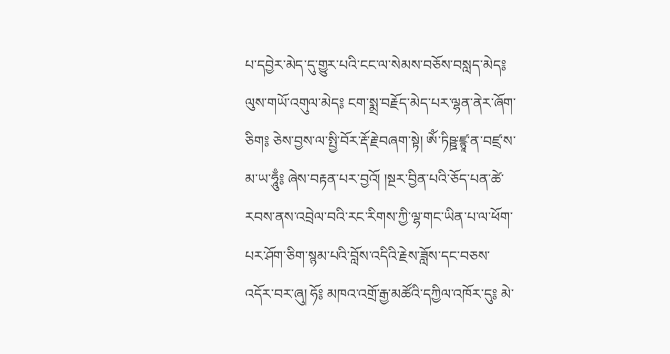པ་དབྱེར་མེད་དུ་གྱུར་པའི་ངང་ལ་སེམས་བཅོས་བསླད་མེད༔ ལུས་གཡོ་འགུལ་མེད༔ ངག་སྨྲ་བརྗོད་མེད་པར་ལྷན་ནེར་ཞོག་ཅིག༔ ཅེས་བྱས་ལ་སྤྱི་བོར་རྡོ་རྗེ་བཞག་སྟེ། ཨོཾ་ཏིཥྛ་ཛྙཱ་ན་བཛྲ་ས་མ་ཡ་ཧཱུྃ༔ ཞེས་བརྟན་པར་བྱའོ། །སྔར་བྱིན་པའི་ཅོད་པན་ཚེ་རབས་ནས་འབྲེལ་བའི་རང་རིགས་ཀྱི་ལྷ་གང་ཡིན་པ་ལ་ཕོག་པར་ཤོག་ཅིག་སྙམ་པའི་བློས་འདིའི་རྗེས་ཟློས་དང་བཅས་འདོར་བར་ཞུ། ཧོ༔ མཁའ་འགྲོ་རྒྱ་མཚོའི་དཀྱིལ་འཁོར་དུ༔ མེ་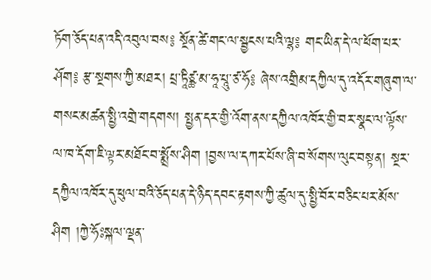ཏོག་ཅོད་པན་འདི་འབུལ་བས༔ སྔོན་ཚེ་གང་ལ་སྦྱངས་པའི་ལྷ༔ གང་ཡིན་དེ་ལ་ཕོག་པར་ཤོག༔ རྩ་སྔགས་ཀྱི་མཐར། པྲ་ཏཱིཙྪ་མ་ཧཱ་པཱུ་ཙ་ཧོ༔ ཞེས་འགྲིམ་དཀྱིལ་དུ་འདོར་གཞུག་ལ་གསང་མཚན་སྤྱི་འགྲེ་གདགས། སྤྱན་དར་གྱི་འོག་ནས་དཀྱིལ་འཁོར་གྱི་བར་སྣང་ལ་ལྟོས་ལ་ཁ་དོག་ཇི་ལྟར་མཐོང་བ་སྨྲོས་ཤིག །བྱས་ལ་དཀར་པོས་ཞི་བ་སོགས་ལུང་བསྟན། སྔར་དཀྱིལ་འཁོར་དུ་ཕུལ་བའི་ཅོད་པན་དེ་ཉིད་དབང་རྟགས་ཀྱི་ཚུལ་དུ་སྤྱི་བོར་བཅིང་པར་མོས་ཤིག །ཀྱེ་ཧོཿསྐལ་ལྡན་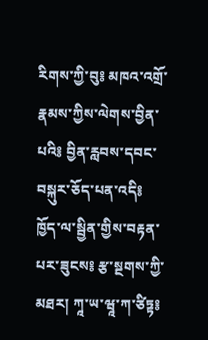རིགས་ཀྱི་བུ༔ མཁའ་འགྲོ་རྣམས་ཀྱིས་ལེགས་བྱིན་པའི༔ བྱིན་རླབས་དབང་བསྐུར་ཅོད་པན་འདི༔ ཁྱོད་ལ་སྦྱིན་གྱིས་བརྟན་པར་ཟུངས༔ རྩ་སྔགས་ཀྱི་མཐར། ཀཱ་ཡ་ཝཱ་ཀ་ཙིཏྟ༔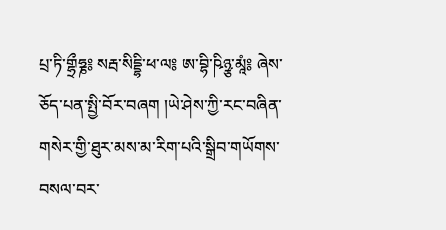པྲ་ཏི་གྷྲྀཧྞ༔ སརྦ་སིདྡྷི་ཕ་ལ༔ ཨ་བྷི་ཥིཉྩ་མཱཾ༔ ཞེས་ཅོད་པན་སྤྱི་བོར་བཞག །ཡེ་ཤེས་ཀྱི་རང་བཞིན་གསེར་གྱི་ཐུར་མས་མ་རིག་པའི་སྒྲིབ་གཡོགས་བསལ་བར་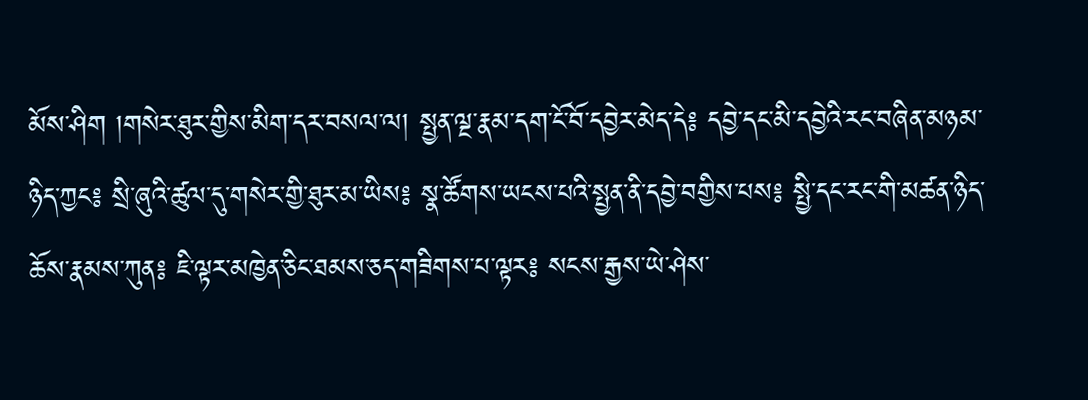མོས་ཤིག །གསེར་ཐུར་གྱིས་མིག་དར་བསལ་ལ། སྤྱན་ལྔ་རྣམ་དག་ངོ་བོ་དབྱེར་མེད་དེ༔ དབྱེ་དང་མི་དབྱེའི་རང་བཞིན་མཉམ་ཉིད་ཀྱང༔ སྲི་ཞུའི་ཚུལ་དུ་གསེར་གྱི་ཐུར་མ་ཡིས༔ སྣ་ཚོགས་ཡངས་པའི་སྤྱན་ནི་དབྱེ་བགྱིས་པས༔ སྤྱི་དང་རང་གི་མཚན་ཉིད་ཆོས་རྣམས་ཀུན༔ ཇི་ལྟར་མཁྱེན་ཅིང་ཐམས་ཅད་གཟིགས་པ་ལྟར༔ སངས་རྒྱས་ཡེ་ཤེས་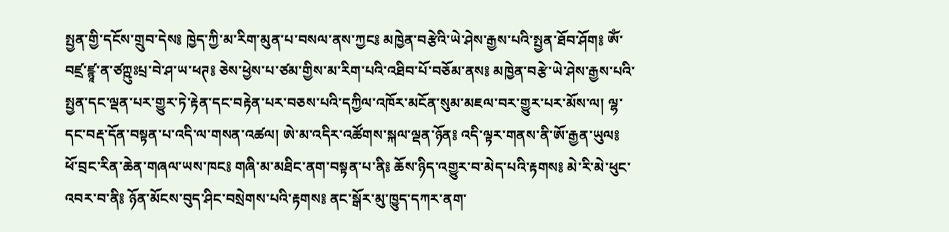སྤྱན་གྱི་དངོས་གྲུབ་དེས༔ ཁྱེད་ཀྱི་མ་རིག་མུན་པ་བསལ་ནས་ཀྱང༔ མཁྱེན་བརྩེའི་ཡེ་ཤེས་རྒྱས་པའི་སྤྱན་ཐོབ་ཤོག༔ ཨོཾ་བཛྲ་ཛྙཱ་ན་ཙཀྵུཿཔྲ་བེ་ཤ་ཡ་ཕཊ༔ ཅེས་ཕྱེས་པ་ཙམ་གྱིས་མ་རིག་པའི་འཐིབ་པོ་བཅོམ་ནས༔ མཁྱེན་བརྩེ་ཡེ་ཤེས་རྒྱས་པའི་སྤྱན་དང་ལྡན་པར་གྱུར་ཏེ་རྟེན་དང་བརྟེན་པར་བཅས་པའི་དཀྱིལ་འཁོར་མངོན་སུམ་མཇལ་བར་གྱུར་པར་མོས་ལ། ལྷ་དང་བརྡ་དོན་བསྟན་པ་འདི་ལ་གསན་འཚལ། ཨེ་མ་འདིར་འཚོགས་སྐལ་ལྡན་ཉོན༔ འདི་ལྟར་གནས་ནི་ཨོ་རྒྱན་ཡུལ༔ ཕོ་བྲང་རིན་ཆེན་གཞལ་ཡས་ཁང༔ གཞི་མ་མཐིང་ནག་བསྟན་པ་ནི༔ ཆོས་ཉིད་འགྱུར་བ་མེད་པའི་རྟགས༔ མེ་རི་མེ་ཕུང་འབར་བ་ནི༔ ཉོན་མོངས་བུད་ཤིང་བསྲེགས་པའི་རྟགས༔ ནང་སྒོར་མུ་ཁྱུད་དཀར་ནག་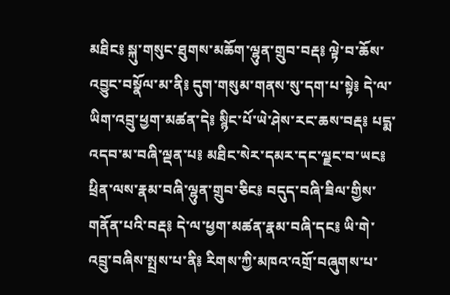མཐིང༔ སྐུ་གསུང་ཐུགས་མཆོག་ལྷུན་གྲུབ་བརྡ༔ ལྟེ་བ་ཆོས་འབྱུང་བསྣོལ་མ་ནི༔ དུག་གསུམ་གནས་སུ་དག་པ་སྟེ༔ དེ་ལ་ཡིག་འབྲུ་ཕྱག་མཚན་དེ༔ སྙིང་པོ་ཡེ་ཤེས་རང་ཆས་བརྡ༔ པདྨ་འདབ་མ་བཞི་ལྡན་པ༔ མཐིང་སེར་དམར་དང་ལྗང་བ་ཡང༔ ཕྲིན་ལས་རྣམ་བཞི་ལྷུན་གྲུབ་ཅིང༔ བདུད་བཞི་ཟིལ་གྱིས་གནོན་པའི་བརྡ༔ དེ་ལ་ཕྱག་མཚན་རྣམ་བཞི་དང༔ ཡི་གེ་འབྲུ་བཞིས་སྤྲས་པ་ནི༔ རིགས་ཀྱི་མཁའ་འགྲོ་བཞུགས་པ་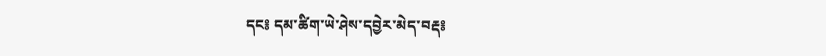དང༔ དམ་ཚིག་ཡེ་ཤེས་དབྱེར་མེད་བརྡ༔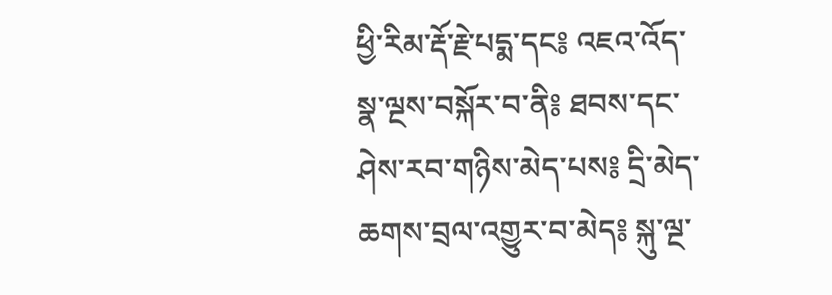ཕྱི་རིམ་རྡོ་རྗེ་པདྨ་དང༔ འཇའ་འོད་སྣ་ལྔས་བསྐོར་བ་ནི༔ ཐབས་དང་ཤེས་རབ་གཉིས་མེད་པས༔ དྲི་མེད་ཆགས་བྲལ་འགྱུར་བ་མེད༔ སྐུ་ལྔ་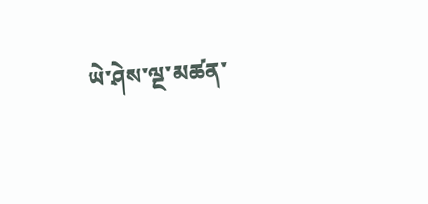ཡེ་ཤེས་ལྔ་མཚན་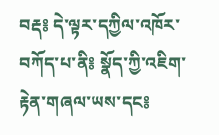བརྡ༔ དེ་ལྟར་དཀྱིལ་འཁོར་བཀོད་པ་ནི༔ སྣོད་ཀྱི་འཇིག་རྟེན་གཞལ་ཡས་དང༔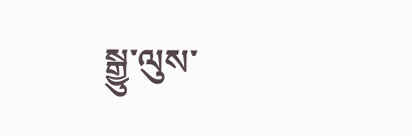སྒྱུ་ལུས་